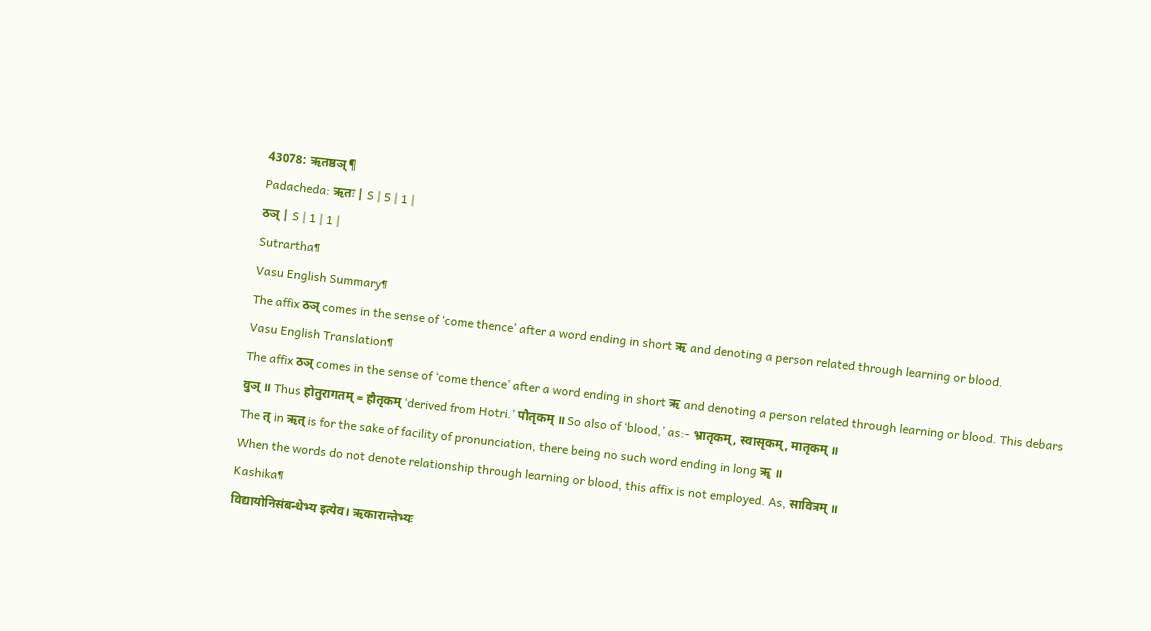43078: ऋतष्ठञ्¶
Padacheda: ऋतः | S | 5 | 1 |
ठञ् | S | 1 | 1 |
Sutrartha¶
Vasu English Summary¶
The affix ठञ् comes in the sense of ‘come thence’ after a word ending in short ऋ and denoting a person related through learning or blood.
Vasu English Translation¶
The affix ठञ् comes in the sense of ‘come thence’ after a word ending in short ऋ and denoting a person related through learning or blood. This debars वुञ् ॥ Thus होतुरागतम् = हौतृकम् ‘derived from Hotri.’ पौतृकम् ॥ So also of ‘blood,’ as:- भ्रातृकम्, स्वासृकम्, मातृकम् ॥
The त् in ऋत् is for the sake of facility of pronunciation, there being no such word ending in long ॠ ॥
When the words do not denote relationship through learning or blood, this affix is not employed. As, सावित्रम् ॥
Kashika¶
विद्यायोनिसंबन्धेभ्य इत्येव। ऋकारान्तेभ्यः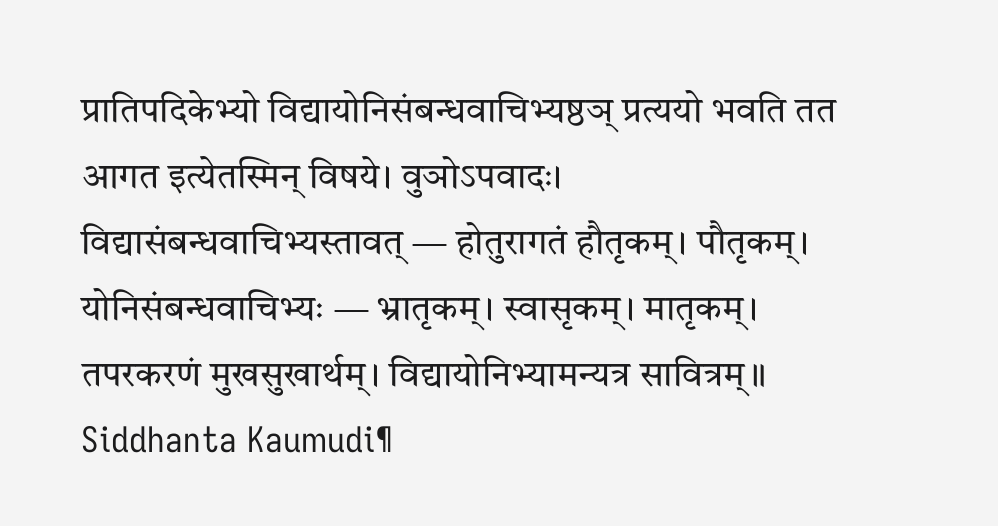प्रातिपदिकेभ्यो विद्यायोनिसंबन्धवाचिभ्यष्ठञ् प्रत्ययो भवति तत आगत इत्येतस्मिन् विषये। वुञोऽपवादः। विद्यासंबन्धवाचिभ्यस्तावत् — होतुरागतं हौतृकम्। पौतृकम्। योनिसंबन्धवाचिभ्यः — भ्रातृकम्। स्वासृकम्। मातृकम्। तपरकरणं मुखसुखार्थम्। विद्यायोनिभ्यामन्यत्र सावित्रम्॥
Siddhanta Kaumudi¶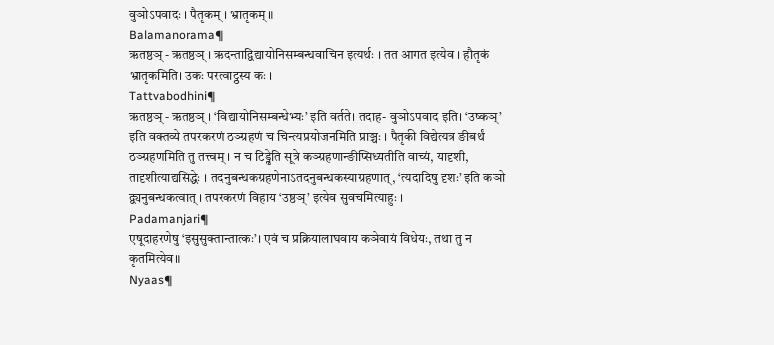वुञोऽपवादः । पैतृकम् । भ्रातृकम् ॥
Balamanorama¶
ऋतष्ठञ् - ऋतष्ठञ् । ऋदन्ताद्विद्यायोनिसम्बन्धवाचिन इत्यर्थः । तत आगत इत्येव । हौतृकं भ्रातृकमिति। उकः परत्वाट्ठस्य कः ।
Tattvabodhini¶
ऋतष्ठञ् - ऋतष्ठञ् । ‘विद्यायोनिसम्बन्धेभ्यः’ इति वर्तते। तदाह- वुञोऽपवाद इति। ‘उष्कञ्’ इति वक्तव्ये तपरकरणं ठञ्ग्रहणं च चिन्त्यप्रयोजनमिति प्राञ्चः । पैतृकी विद्येत्यत्र ङीबर्थं ठञ्ग्रहणमिति तु तत्त्वम् । न च टिड्ढेति सूत्रे कञ्ग्रहणान्ङीप्सिध्यतीति वाच्यं, यादृशी, तादृशीत्याद्यसिद्धेः । तदनुबन्धकग्रहणेनाऽतदनुबन्धकस्याग्रहणात्, ‘त्यदादिषु दृशः’ इति कञो द्व्यनुबन्धकत्वात् । तपरकरणं विहाय ‘उष्ठञ्’ इत्येव सुवचमित्याहुः ।
Padamanjari¶
एषूदाहरणेषु ‘इसुसुक्तान्तात्कः’। एवं च प्रक्रियालाघवाय कञेवायं विधेयः, तथा तु न कृतमित्येव॥
Nyaas¶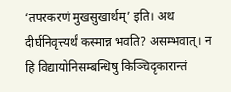‘तपरकरणं मुखसुखार्थम्’ इति। अथ दीर्घनिवृत्त्यर्थं कस्मान्न भवति? असम्भवात्। न हि विद्यायोनिसम्बन्धिषु किञ्चिदृकारान्तं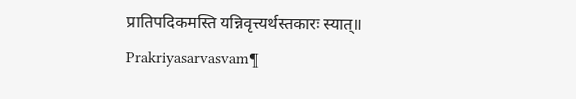प्रातिपदिकमस्ति यन्निवृत्त्यर्थस्तकारः स्यात्॥
Prakriyasarvasvam¶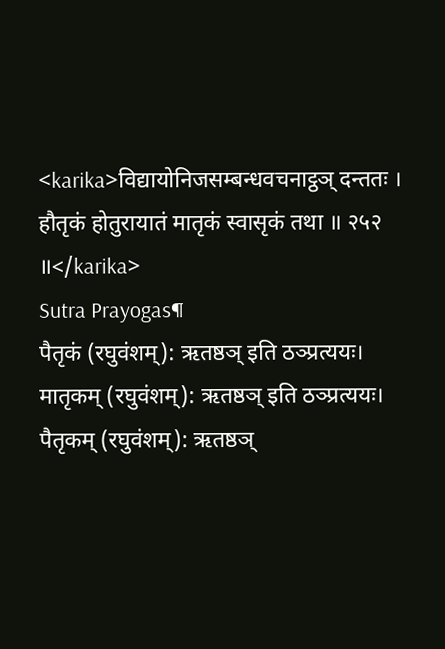<karika>विद्यायोनिजसम्बन्धवचनाट्ठञ् दन्ततः । हौतृकं होतुरायातं मातृकं स्वासृकं तथा ॥ २५२ ॥</karika>
Sutra Prayogas¶
पैतृकं (रघुवंशम्): ऋतष्ठञ् इति ठञ्प्रत्ययः।
मातृकम् (रघुवंशम्): ऋतष्ठञ् इति ठञ्प्रत्ययः।
पैतृकम् (रघुवंशम्): ऋतष्ठञ्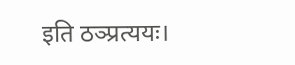इति ठञ्प्रत्ययः।